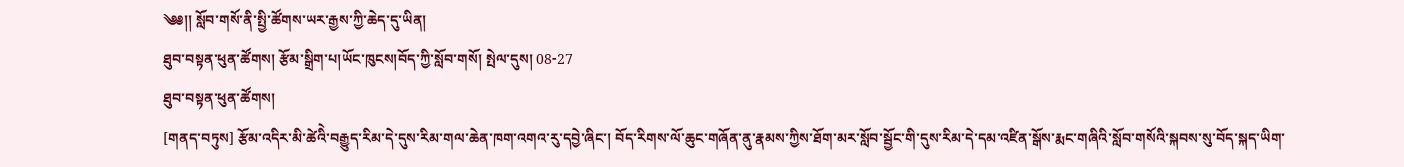༄༅།། སློབ་གསོ་ནི་སྤྱི་ཚོགས་ཡར་རྒྱས་ཀྱི་ཆེད་དུ་ཡིན།
ཐུབ་བསྟན་ཕུན་ཚོགས། རྩོམ་སྒྲིག་པ།ཡོང་ཁུངས།བོད་ཀྱི་སློབ་གསོ། སྤེལ་དུས། 08-27
ཐུབ་བསྟན་ཕུན་ཚོགས།
[གནད་བཏུས] རྩོམ་འདིར་མི་ཚེའིེ་བརྒྱུད་རིམ་དེ་དུས་རིམ་གལ་ཆེན་ཁག་འགའ་རུ་དབྱེ་ཞིང་། བོད་རིགས་ལོ་ཆུང་གཞོན་ནུ་རྣམས་ཀྱིས་ཐོག་མར་སློབ་སྦྱོང་གི་དུས་རིམ་དེ་དམ་འཛིན་སྒོས་རྨང་གཞིའི་སློབ་གསོའི་སྐབས་སུ་བོད་སྐད་ཡིག་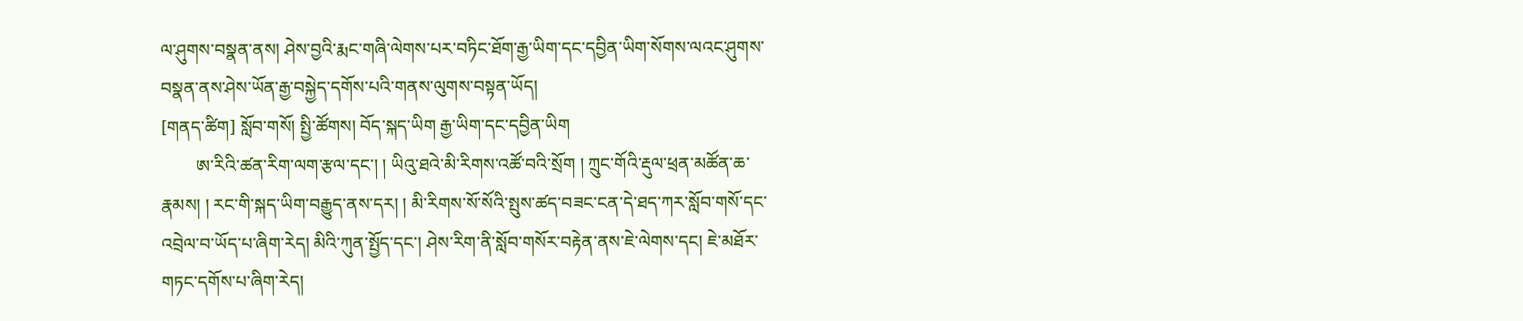ལ་ཤུགས་བསྣན་ནས། ཤེས་བྱའི་རྨང་གཞི་ལེགས་པར་བཏིང་ཐོག་རྒྱ་ཡིག་དང་དབྱིན་ཡིག་སོགས་ལའང་ཤུགས་བསྣན་ནས་ཤེས་ཡོན་རྒྱ་བསྐྱེད་དགོས་པའི་གནས་ལུགས་བསྟན་ཡོད།
[གནད་ཚིག] སློབ་གསོ། སྤྱི་ཚོགས། བོད་སྐད་ཡིག རྒྱ་ཡིག་དང་དབྱིན་ཡིག
        ཨ་རིའི་ཚན་རིག་ལག་རྩལ་དང་། ། ཡིའུ་ཐའེ་མི་རིགས་འཚོ་བའི་སྲོག ། ཀྲུང་གོའི་རྡུལ་ཕྲན་མཚོན་ཆ་རྣམས། ། རང་གི་སྐད་ཡིག་བརྒྱུད་ནས་དར། ། མི་རིགས་སོ་སོའི་སྤུས་ཚད་བཟང་ངན་དེ་ཐད་ཀར་སློབ་གསོ་དང་འབྲེལ་བ་ཡོད་པ་ཞིག་རེད། མིའི་ཀུན་སྤྱོད་དང་། ཤེས་རིག་ནི་སློབ་གསོར་བརྟེན་ནས་ཇེ་ལེགས་དང། ཇེ་མཐོར་གཏང་དགོས་པ་ཞིག་རེད།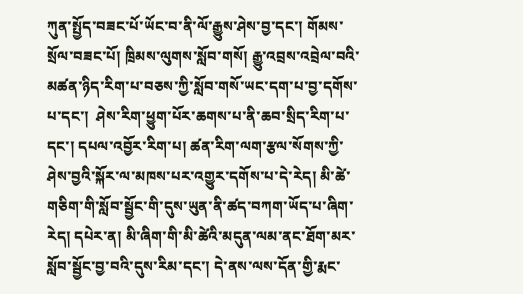ཀུན་སྤྱོད་བཟང་པོ་ཡོང་བ་ནི་ལོ་རྒྱུས་ཤེས་བྱ་དང་། གོམས་སྲོལ་བཟང་པོ། ཁྲིམས་ལུགས་སློབ་གསོ། རྒྱུ་འབྲས་འབྲེལ་བའི་མཚན་ཉིད་རིག་པ་བཅས་ཀྱི་སློབ་གསོ་ཡང་དག་པ་བྱ་དགོས་པ་དང་།  ཤེས་རིག་ཕྱུག་པོར་ཆགས་པ་ནི་ཆབ་སྲིད་རིག་པ་དང་། དཔལ་འབྱོར་རིག་པ། ཚན་རིག་ལག་རྩལ་སོགས་ཀྱི་ཤེས་བྱའི་སྐོར་ལ་མཁས་པར་འགྱུར་དགོས་པ་དེ་རེད། མི་ཚེ་གཅིག་གི་སློབ་སྦྱོང་གི་དུས་ཡུན་ནི་ཚད་བཀག་ཡོད་པ་ཞིག་རེད། དཔེར་ན། མི་ཞིག་གི་མི་ཚེའི་མདུན་ལམ་ནང་ཐོག་མར་སློབ་སྦྱོང་བྱ་བའི་དུས་རིམ་དང་། དེ་ནས་ལས་དོན་གྱི་རྨང་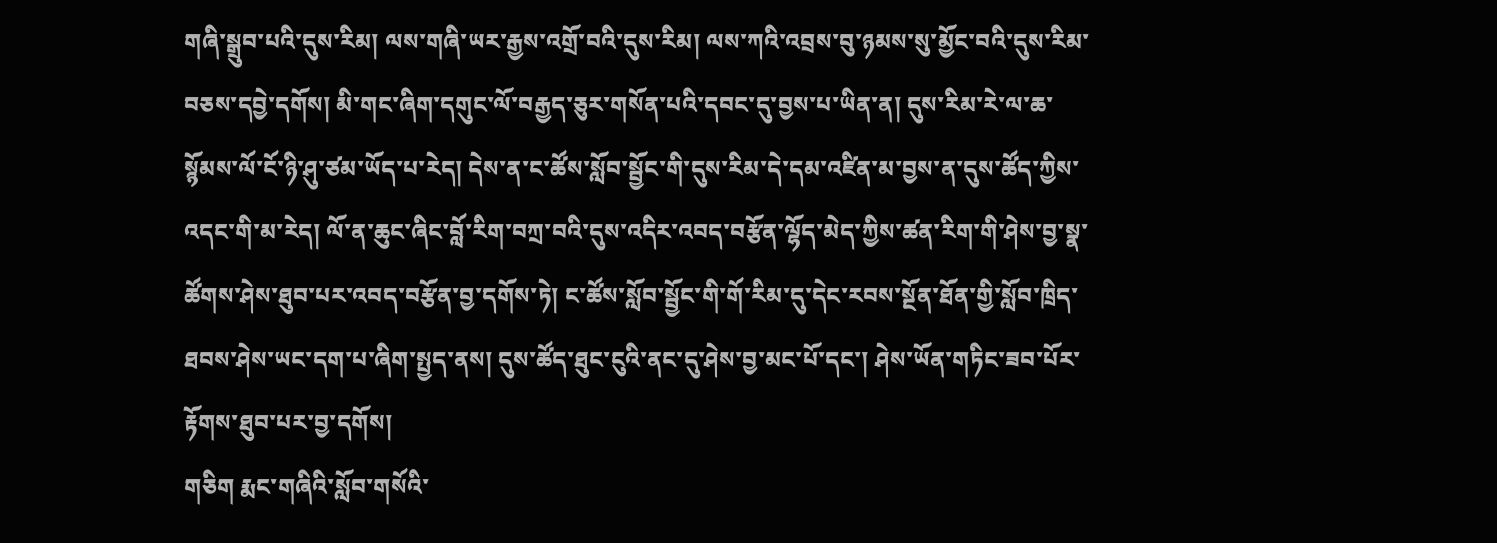གཞི་སྒྲུབ་པའི་དུས་རིམ། ལས་གཞི་ཡར་རྒྱས་འགྲོ་བའི་དུས་རིམ། ལས་ཀའི་འབྲས་བུ་ཉམས་སུ་མྱོང་བའི་དུས་རིམ་བཅས་དབྱེ་དགོས། མི་གང་ཞིག་དགུང་ལོ་བརྒྱད་ཅུར་གསོན་པའི་དབང་དུ་བྱས་པ་ཡིན་ན། དུས་རིམ་རེ་ལ་ཆ་སྙོམས་ལོ་ངོ་ཉི་ཤུ་ཙམ་ཡོད་པ་རེད། དེས་ན་ང་ཚོས་སློབ་སྦྱོང་གི་དུས་རིམ་དེ་དམ་འཛིན་མ་བྱས་ན་དུས་ཚོད་ཀྱིས་འདང་གི་མ་རེད། ལོ་ན་ཆུང་ཞིང་བློ་རིག་བཀྲ་བའི་དུས་འདིར་འབད་བརྩོན་ལྷོད་མེད་ཀྱིས་ཚན་རིག་གི་ཤེས་བྱ་སྣ་ཚོགས་ཤེས་ཐུབ་པར་འབད་བརྩོན་བྱ་དགོས་ཏེ། ང་ཚོས་སློབ་སྦྱོང་གི་གོ་རིམ་དུ་དེང་རབས་སྔོན་ཐོན་གྱི་སློབ་ཁྲིད་ཐབས་ཤེས་ཡང་དག་པ་ཞིག་སྤྱད་ནས། དུས་ཚོད་ཐུང་ངུའི་ནང་དུ་ཤེས་བྱ་མང་པོ་དང་། ཤེས་ཡོན་གཏིང་ཟབ་པོར་རྟོགས་ཐུབ་པར་བྱ་དགོས།
གཅིག རྨང་གཞིའི་སློབ་གསོའི་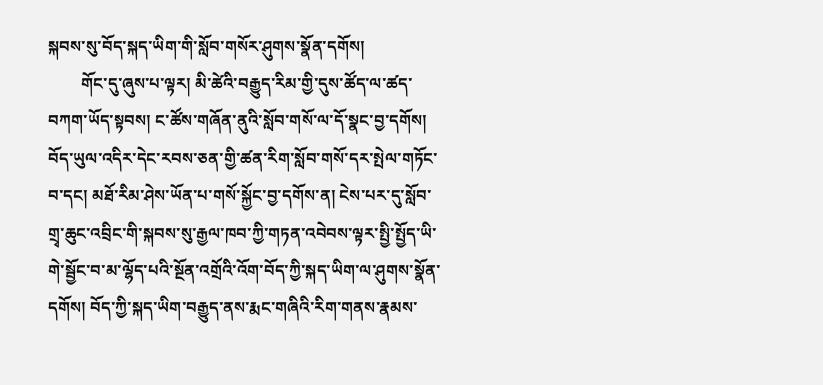སྐབས་སུ་བོད་སྐད་ཡིག་གི་སློབ་གསོར་ཤུགས་སྣོན་དགོས།
        གོང་དུ་ཞུས་པ་ལྟར། མི་ཚེའི་བརྒྱུད་རིམ་གྱི་དུས་ཚོད་ལ་ཚད་བཀག་ཡོད་སྟབས། ང་ཚོས་གཞོན་ནུའི་སློབ་གསོ་ལ་དོ་སྣང་བྱ་དགོས། བོད་ཡུལ་འདིར་དེང་རབས་ཅན་གྱི་ཚན་རིག་སློབ་གསོ་དར་སྤེལ་གཏོང་བ་དང། མཐོ་རིམ་ཤེས་ཡོན་པ་གསོ་སྐྱོང་བྱ་དགོས་ན། ངེས་པར་དུ་སློབ་གྲྭ་ཆུང་འབྲིང་གི་སྐབས་སུ་རྒྱལ་ཁབ་ཀྱི་གཏན་འབེབས་ལྟར་སྤྱི་སྤྱོད་ཡི་གེ་སྦྱོང་བ་མ་ལྷོད་པའི་སྔོན་འགྲོའི་འོག་བོད་ཀྱི་སྐད་ཡིག་ལ་ཤུགས་སྣོན་དགོས། བོད་ཀྱི་སྐད་ཡིག་བརྒྱུད་ནས་རྨང་གཞིའི་རིག་གནས་རྣམས་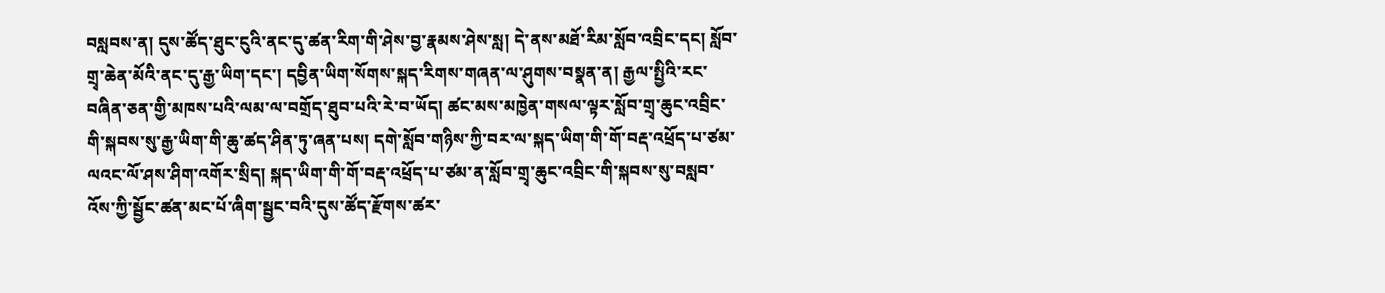བསླབས་ན། དུས་ཚོད་ཐུང་ངུའི་ནང་དུ་ཚན་རིག་གི་ཤེས་བྱ་རྣམས་ཤེས་སླ། དེ་ནས་མཐོ་རིམ་སློབ་འབྲིང་དང། སློབ་གྲྭ་ཆེན་མོའི་ནང་དུ་རྒྱ་ཡིག་དང་། དབྱིན་ཡིག་སོགས་སྐད་རིགས་གཞན་ལ་ཤུགས་བསྣན་ན། རྒྱལ་སྤྱིའི་རང་བཞིན་ཅན་གྱི་མཁས་པའི་ལམ་ལ་བགྲོད་ཐུབ་པའི་རེ་བ་ཡོད། ཚང་མས་མཁྱེན་གསལ་ལྟར་སློབ་གྲྭ་ཆུང་འབྲིང་གི་སྐབས་སུ་རྒྱ་ཡིག་གི་ཆུ་ཚད་ཤིན་ཏུ་ཞན་པས། དགེ་སློབ་གཉིས་ཀྱི་བར་ལ་སྐད་ཡིག་གི་གོ་བརྡ་འཕྲོད་པ་ཙམ་ལའང་ལོ་ཤས་ཤིག་འགོར་སྲིད། སྐད་ཡིག་གི་གོ་བརྡ་འཕྲོད་པ་ཙམ་ན་སློབ་གྲྭ་ཆུང་འབྲིང་གི་སྐབས་སུ་བསླབ་འོས་ཀྱི་སྦྱོང་ཚན་མང་པོ་ཞིག་སྦྱང་བའི་དུས་ཚོད་རྫོགས་ཚར་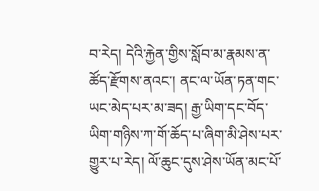བ་རེད། དེའི་རྐྱེན་གྱིས་སློབ་མ་རྣམས་ན་ཚོད་རྫོགས་ནའང་། ནང་ལ་ཡོན་ཏན་གང་ཡང་མེད་པར་མ་ཟད། རྒྱ་ཡིག་དང་བོད་ཡིག་གཉིས་ཀ་གོ་ཆོད་པ་ཞིག་མི་ཤེས་པར་གྱུར་པ་རེད། ལོ་ཆུང་དུས་ཤེས་ཡོན་མང་པོ་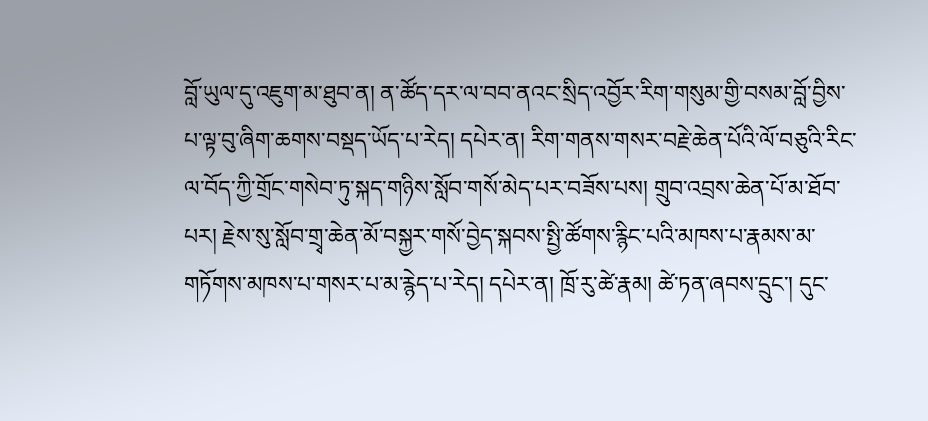བློ་ཡུལ་དུ་འཇུག་མ་ཐུབ་ན། ན་ཚོད་དར་ལ་བབ་ནའང་སྲིད་འབྱོར་རིག་གསུམ་གྱི་བསམ་བློ་བྱིས་པ་ལྟ་བུ་ཞིག་ཆགས་བསྡད་ཡོད་པ་རེད། དཔེར་ན། རིག་གནས་གསར་བརྗེ་ཆེན་པོའི་ལོ་བཅུའི་རིང་ལ་བོད་ཀྱི་གྲོང་གསེབ་ཏུ་སྐད་གཉིས་སློབ་གསོ་མེད་པར་བཟོས་པས། གྲུབ་འབྲས་ཆེན་པོ་མ་ཐོབ་པར། རྗེས་སུ་སློབ་གྲྭ་ཆེན་མོ་བསྐྱར་གསོ་བྱེད་སྐབས་སྤྱི་ཚོགས་རྙིང་པའི་མཁས་པ་རྣམས་མ་གཏོགས་མཁས་པ་གསར་པ་མ་རྙེད་པ་རེད། དཔེར་ན། ཁྲོ་རུ་ཚེ་རྣམ། ཚེ་ཏན་ཞབས་དྲུང་། དུང་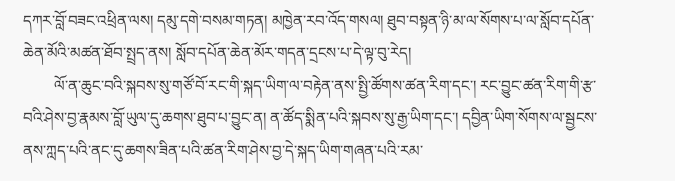དཀར་བློ་བཟང་འཕྲིན་ལས། དམུ་དགེ་བསམ་གཏན། མཁྱེན་རབ་འོད་གསལ། ཐུབ་བསྟན་ཉི་མ་ལ་སོགས་པ་ལ་སློབ་དཔོན་ཆེན་མོའི་མཚན་ཐོབ་སྤྲད་ནས། སློབ་དཔོན་ཆེན་མོར་གདན་དྲངས་པ་དེ་ལྟ་བུ་རེད།
        ལོ་ན་ཆུང་བའི་སྐབས་སུ་གཙོ་བོ་རང་གི་སྐད་ཡིག་ལ་བརྟེན་ནས་སྤྱི་ཚོགས་ཚན་རིག་དང་། རང་བྱུང་ཚན་རིག་གི་རྩ་བའི་ཤེས་བྱ་རྣམས་བློ་ཡུལ་དུ་ཆགས་ཐུབ་པ་བྱུང་ན། ན་ཚོད་སྨིན་པའི་སྐབས་སུ་རྒྱ་ཡིག་དང་། དབྱིན་ཡིག་སོགས་ལ་སྦྱངས་ནས་ཀླད་པའི་ནང་དུ་ཆགས་ཟིན་པའི་ཚན་རིག་ཤེས་བྱ་དེ་སྐད་ཡིག་གཞན་པའི་རམ་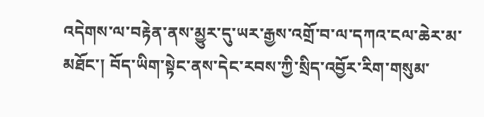འདེགས་ལ་བརྟེན་ནས་མྱུར་དུ་ཡར་རྒྱས་འགྲོ་བ་ལ་དཀའ་ངལ་ཆེར་མ་མཐོང་། བོད་ཡིག་སྟེང་ནས་དེང་རབས་ཀྱི་སྲིད་འབྱོར་རིག་གསུམ་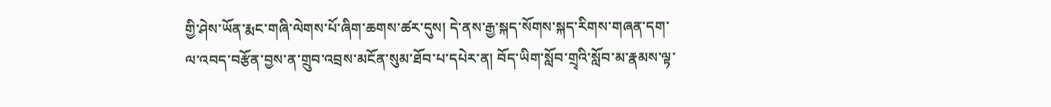གྱི་ཤེས་ཡོན་རྨང་གཞི་ལེགས་པོ་ཞིག་ཆགས་ཚར་དུས། དེ་ནས་རྒྱ་སྐད་སོགས་སྐད་རིགས་གཞན་དག་ལ་འབད་བརྩོན་བྱས་ན་གྲུབ་འབྲས་མངོན་སུམ་ཐོབ་པ་དཔེར་ན། བོད་ཡིག་སློབ་གྲྭའི་སློབ་མ་རྣམས་ལྟ་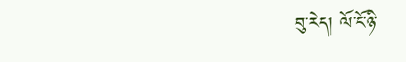བུ་རེད། ལོ་ངོ་ཉི་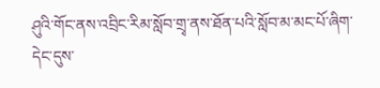ཤུའི་གོང་ནས་འབྲིང་རིམ་སློབ་གྲྭ་ནས་ཐོན་པའི་སློབ་མ་མང་པོ་ཞིག་དེང་དུས་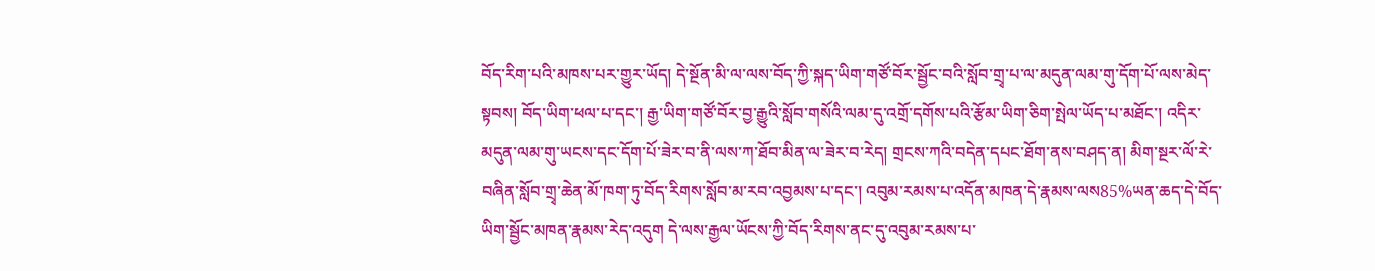བོད་རིག་པའི་མཁས་པར་གྱུར་ཡོད། དེ་སྔོན་མི་ལ་ལས་བོད་ཀྱི་སྐད་ཡིག་གཙོ་བོར་སྦྱོང་བའི་སློབ་གྲྭ་པ་ལ་མདུན་ལམ་གུ་དོག་པོ་ལས་མེད་སྟབས། བོད་ཡིག་ཕལ་པ་དང་། རྒྱ་ཡིག་གཙོ་བོར་བྱ་རྒྱུའི་སློབ་གསོའི་ལམ་དུ་འགྲོ་དགོས་པའི་རྩོམ་ཡིག་ཅིག་སྤེལ་ཡོད་པ་མཐོང་། འདིར་མདུན་ལམ་གུ་ཡངས་དང་དོག་པོ་ཟེར་བ་ནི་ལས་ཀ་ཐོབ་མིན་ལ་ཟེར་བ་རེད། གྲངས་ཀའི་བདེན་དཔང་ཐོག་ནས་བཤད་ན། མིག་སྔར་ལོ་རེ་བཞིན་སློབ་གྲྭ་ཆེན་མོ་ཁག་ཏུ་བོད་རིགས་སློབ་མ་རབ་འབྱམས་པ་དང་། འབུམ་རམས་པ་འདོན་མཁན་དེ་རྣམས་ལས85%ཡན་ཆད་དེ་བོད་ཡིག་སྦྱོང་མཁན་རྣམས་རེད་འདུག དེ་ལས་རྒྱལ་ཡོངས་ཀྱི་བོད་རིགས་ནང་དུ་འབུམ་རམས་པ་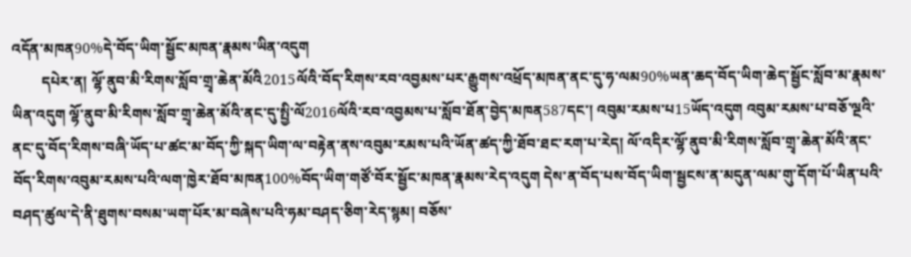འདོན་མཁན90%དེ་བོད་ཡིག་སྦྱོང་མཁན་རྣམས་ཡིན་འདུག
        དཔེར་ན། ལྷོ་ནུབ་མི་རིགས་སློབ་གྲྭ་ཆེན་མོའི2015ལོའི་བོད་རིགས་རབ་འབྱམས་པར་རྒྱུགས་འཕྲོད་མཁན་ནང་དུ་ཧ་ལམ90%ཡན་ཆད་བོད་ཡིག་ཆེད་སྦྱོང་སློབ་མ་རྣམས་ཡིན་འདུག ལྷོ་ནུབ་མི་རིགས་སློབ་གྲྭ་ཆེན་མོའི་ནང་དུ་སྤྱི་ལོ2016ལོའི་རབ་འབྱམས་པ་སློབ་ཐོན་བྱེད་མཁན587དང་། འབུམ་རམས་པ15ཡོད་འདུག འབུམ་རམས་པ་བཅོ་ལྔའི་ནང་དུ་བོད་རིགས་བཞི་ཡོད་པ་ཚང་མ་བོད་ཀྱི་སྐད་ཡིག་ལ་བརྟེན་ནས་འབུམ་རམས་པའི་ཡོན་ཚད་ཀྱི་ཐོབ་ཐང་རག་པ་རེད། ལོ་འདིར་ལྷོ་ནུབ་མི་རིགས་སློབ་གྲྭ་ཆེན་མོའི་ནང་བོད་རིགས་འབུམ་རམས་པའི་ལག་ཁྱེར་ཐོབ་མཁན100%བོད་ཡིག་གཙོ་བོར་སྦྱོང་མཁན་རྣམས་རེད་འདུག དེས་ན་བོད་པས་བོད་ཡིག་སྦྱངས་ན་མདུན་ལམ་གུ་དོག་པོ་ཡིན་པའི་བཤད་ཚུལ་དེ་ནི་ཐུགས་བསམ་ཡག་པོར་མ་བཞེས་པའི་ཧམ་བཤད་ཅིག་རེད་སྙམ། བཅོས་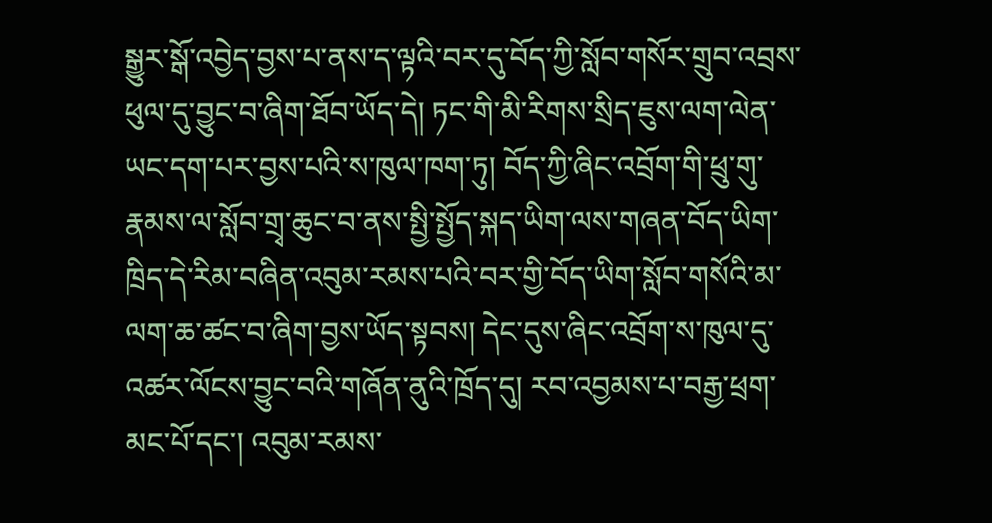སྒྱུར་སྒོ་འབྱེད་བྱས་པ་ནས་ད་ལྟའི་བར་དུ་བོད་ཀྱི་སློབ་གསོར་གྲུབ་འབྲས་ཕུལ་དུ་བྱུང་བ་ཞིག་ཐོབ་ཡོད་དེ། ཏང་གི་མི་རིགས་སྲིད་ཇུས་ལག་ལེན་ཡང་དག་པར་བྱས་པའི་ས་ཁུལ་ཁག་ཏུ། བོད་ཀྱི་ཞིང་འབྲོག་གི་ཕྲུ་གུ་རྣམས་ལ་སློབ་གྲྭ་ཆུང་བ་ནས་སྤྱི་སྤྱོད་སྐད་ཡིག་ལས་གཞན་བོད་ཡིག་ཁྲིད་དེ་རིམ་བཞིན་འབུམ་རམས་པའི་བར་གྱི་བོད་ཡིག་སློབ་གསོའི་མ་ལག་ཆ་ཚང་བ་ཞིག་བྱས་ཡོད་སྟབས། དེང་དུས་ཞིང་འབྲོག་ས་ཁུལ་དུ་འཚར་ལོངས་བྱུང་བའི་གཞོན་ནུའི་ཁྲོད་དུ། རབ་འབྱམས་པ་བརྒྱ་ཕྲག་མང་པོ་དང་། འབུམ་རམས་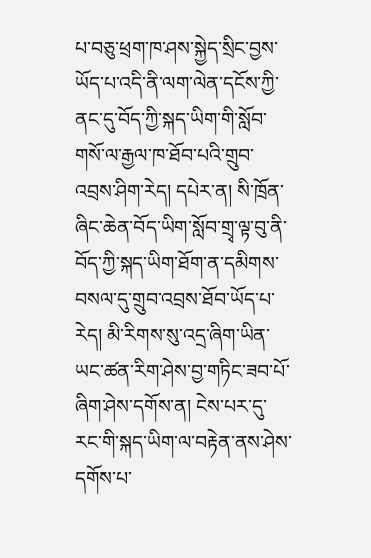པ་བཅུ་ཕྲག་ཁ་ཤས་སྐྱེད་སྲིང་བྱས་ཡོད་པ་འདི་ནི་ལག་ལེན་དངོས་ཀྱི་ནང་དུ་བོད་ཀྱི་སྐད་ཡིག་གི་སློབ་གསོ་ལ་རྒྱལ་ཁ་ཐོབ་པའི་གྲུབ་འབྲས་ཤིག་རེད། དཔེར་ན། སི་ཁྲོན་ཞིང་ཆེན་བོད་ཡིག་སློབ་གྲྭ་ལྟ་བུ་ནི་བོད་ཀྱི་སྐད་ཡིག་ཐོག་ན་དམིགས་བསལ་དུ་གྲུབ་འབྲས་ཐོབ་ཡོད་པ་རེད། མི་རིགས་སུ་འདྲ་ཞིག་ཡིན་ཡང་ཚན་རིག་ཤེས་བྱ་གཏིང་ཟབ་པོ་ཞིག་ཤེས་དགོས་ན། ངེས་པར་དུ་རང་གི་སྐད་ཡིག་ལ་བརྟེན་ནས་ཤེས་དགོས་པ་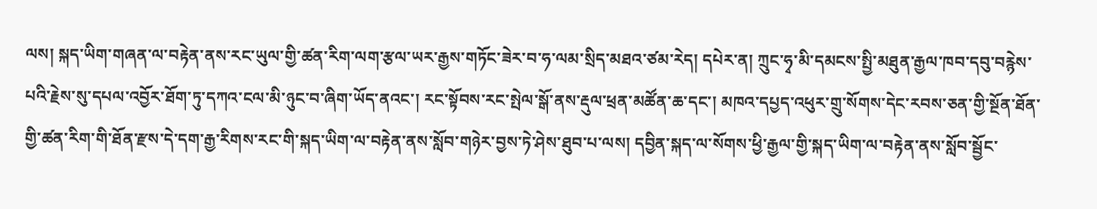ལས། སྐད་ཡིག་གཞན་ལ་བརྟེན་ནས་རང་ཡུལ་གྱི་ཚན་རིག་ལག་རྩལ་ཡར་རྒྱས་གཏོང་ཟེར་བ་ཧ་ལམ་སྲིད་མཐའ་ཙམ་རེད། དཔེར་ན། ཀྲུང་ཧྭ་མི་དམངས་སྤྱི་མཐུན་རྒྱལ་ཁབ་དབུ་བརྙེས་པའི་རྗེས་སུ་དཔལ་འབྱོར་ཐོག་ཏུ་དཀའ་ངལ་མི་ཉུང་བ་ཞིག་ཡོད་ནའང་། རང་སྟོབས་རང་སྤེལ་སྒོ་ནས་རྡུལ་ཕྲན་མཚོན་ཆ་དང་། མཁའ་དཔྱད་འཕུར་གྲུ་སོགས་དེང་རབས་ཅན་གྱི་སྔོན་ཐོན་གྱི་ཚན་རིག་གི་ཐོན་རྫས་དེ་དག་རྒྱ་རིགས་རང་གི་སྐད་ཡིག་ལ་བརྟེན་ནས་སློབ་གཉེར་བྱས་ཏེ་ཤེས་ཐུབ་པ་ལས། དབྱིན་སྐད་ལ་སོགས་ཕྱི་རྒྱལ་གྱི་སྐད་ཡིག་ལ་བརྟེན་ནས་སློབ་སྦྱོང་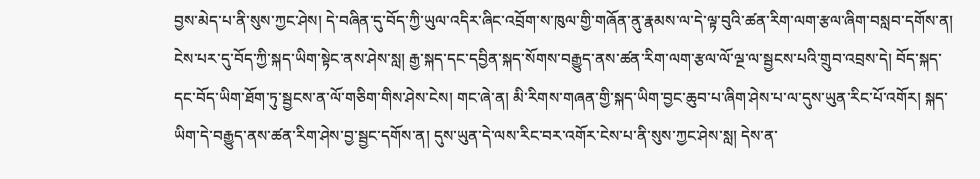བྱས་མེད་པ་ནི་སུས་ཀྱང་ཤེས། དེ་བཞིན་དུ་བོད་ཀྱི་ཡུལ་འདིར་ཞིང་འབྲོག་ས་ཁུལ་གྱི་གཞོན་ནུ་རྣམས་ལ་དེ་ལྟ་བུའི་ཚན་རིག་ལག་རྩལ་ཞིག་བསླབ་དགོས་ན། ངེས་པར་དུ་བོད་ཀྱི་སྐད་ཡིག་སྟེང་ནས་ཤེས་སླ། རྒྱ་སྐད་དང་དབྱིན་སྐད་སོགས་བརྒྱུད་ནས་ཚན་རིག་ལག་རྩལ་ལོ་ལྔ་ལ་སྦྱངས་པའི་གྲུབ་འབྲས་དེ། བོད་སྐད་དང་བོད་ཡིག་ཐོག་ཏུ་སྦྱངས་ན་ལོ་གཅིག་གིས་ཤེས་ངེས། གང་ཞེ་ན། མི་རིགས་གཞན་གྱི་སྐད་ཡིག་བྱང་ཆུབ་པ་ཞིག་ཤེས་པ་ལ་དུས་ཡུན་རིང་པོ་འགོར། སྐད་ཡིག་དེ་བརྒྱུད་ནས་ཚན་རིག་ཤེས་བྱ་སྦྱང་དགོས་ན། དུས་ཡུན་དེ་ལས་རིང་བར་འགོར་ངེས་པ་ནི་སུས་ཀྱང་ཤེས་སླ། དེས་ན་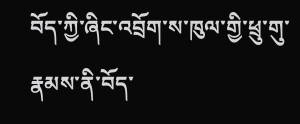བོད་ཀྱི་ཞིང་འབྲོག་ས་ཁུལ་གྱི་ཕྲུ་གུ་རྣམས་ནི་བོད་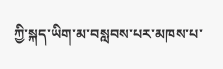ཀྱི་སྐད་ཡིག་མ་བསླབས་པར་མཁས་པ་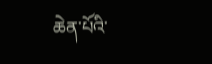ཆེན་པོའི་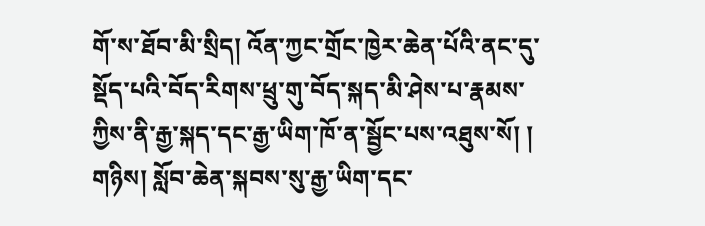གོ་ས་ཐོབ་མི་སྲིད། འོན་ཀྱང་གྲོང་ཁྱེར་ཆེན་པོའི་ནང་དུ་སྡོད་པའི་བོད་རིགས་ཕྲུ་གུ་བོད་སྐད་མི་ཤེས་པ་རྣམས་ཀྱིས་ནི་རྒྱ་སྐད་དང་རྒྱ་ཡིག་ཁོ་ན་སྦྱོང་པས་འཐུས་སོ། །
གཉིས། སློབ་ཆེན་སྐབས་སུ་རྒྱ་ཡིག་དང་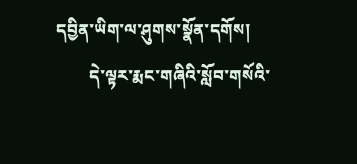དབྱིན་ཡིག་ལ་ཤུགས་སྣོན་དགོས།
        དེ་ལྟར་རྨང་གཞིའི་སློབ་གསོའི་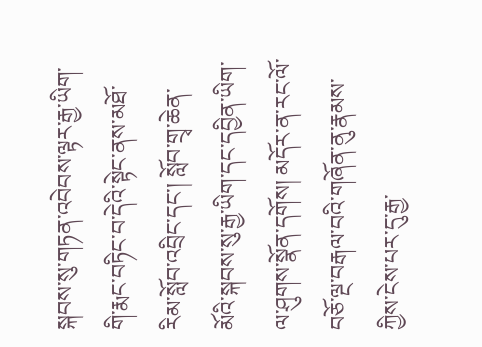སྐབས་སུ་གཏན་འབེབས་ལྟར་རྒྱ་ཡིག་གི་རྨང་བཏིང་བ་དེའི་སྟེང་ནས་མཐོ་རིམ་སློབ་འབྲིང་དང་། སློབ་གྲྭ་ཆེན་མོའི་སྐབས་སུ་རྒྱ་ཡིག་དང་དབྱིན་ཡིག་ལ་ཤུགས་སྣོན་དགོས། མདོར་ན་རང་ལོ་བཅོ་ལྔ་བརྒལ་བའི་གཞོན་ནུ་རྣམས་ཀྱིས་ངེས་པར་དུ་རྒྱ་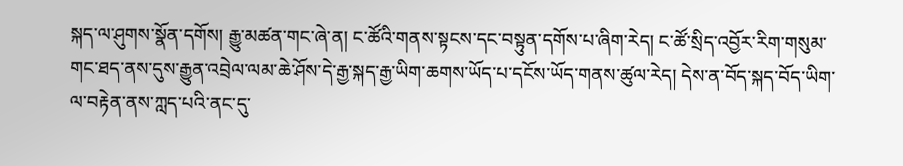སྐད་ལ་ཤུགས་སྣོན་དགོས། རྒྱུ་མཚན་གང་ཞེ་ན། ང་ཚོའི་གནས་སྟངས་དང་བསྟུན་དགོས་པ་ཞིག་རེད། ང་ཚོ་སྲིད་འབྱོར་རིག་གསུམ་གང་ཐད་ནས་དུས་རྒྱུན་འབྲེལ་ལམ་ཆེ་ཤོས་དེ་རྒྱ་སྐད་རྒྱ་ཡིག་ཆགས་ཡོད་པ་དངོས་ཡོད་གནས་ཚུལ་རེད། དེས་ན་བོད་སྐད་བོད་ཡིག་ལ་བརྟེན་ནས་ཀླད་པའི་ནང་དུ་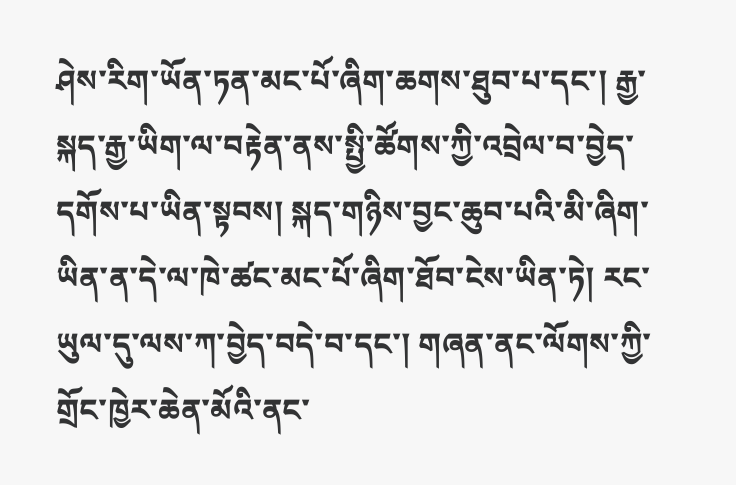ཤེས་རིག་ཡོན་ཏན་མང་པོ་ཞིག་ཆགས་ཐུབ་པ་དང་། རྒྱ་སྐད་རྒྱ་ཡིག་ལ་བརྟེན་ནས་སྤྱི་ཚོགས་ཀྱི་འབྲེལ་བ་བྱེད་དགོས་པ་ཡིན་སྟབས། སྐད་གཉིས་བྱང་ཆུབ་པའི་མི་ཞིག་ཡིན་ན་དེ་ལ་ཁེ་ཚང་མང་པོ་ཞིག་ཐོབ་ངེས་ཡིན་ཏེ། རང་ཡུལ་དུ་ལས་ཀ་བྱེད་བདེ་བ་དང་། གཞན་ནང་ལོགས་ཀྱི་གྲོང་ཁྱེར་ཆེན་མོའི་ནང་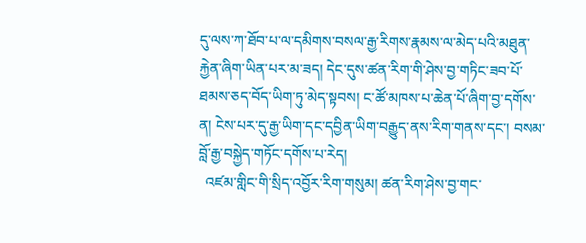དུ་ལས་ཀ་ཐོབ་པ་ལ་དམིགས་བསལ་རྒྱ་རིགས་རྣམས་ལ་མེད་པའི་མཐུན་རྐྱེན་ཞིག་ཡིན་པར་མ་ཟད། དེང་དུས་ཚན་རིག་གི་ཤེས་བྱ་གཏིང་ཟབ་པོ་ཐམས་ཅད་བོད་ཡིག་ཏུ་མེད་སྟབས། ང་ཚོ་མཁས་པ་ཆེན་པོ་ཞིག་བྱ་དགོས་ན། ངེས་པར་དུ་རྒྱ་ཡིག་དང་དབྱིན་ཡིག་བརྒྱུད་ནས་རིག་གནས་དང་། བསམ་བློ་རྒྱ་བསྐྱེད་གཏོང་དགོས་པ་རེད།
  འཛམ་གླིང་གི་སྲིད་འབྱོར་རིག་གསུམ། ཚན་རིག་ཤེས་བྱ་གང་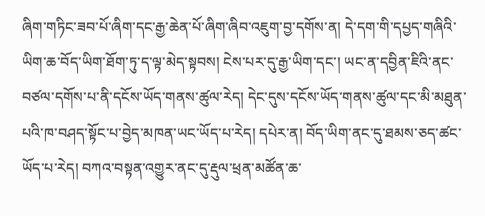ཞིག་གཏིང་ཟབ་པོ་ཞིག་དང་རྒྱ་ཆེན་པོ་ཞིག་ཞིབ་འཇུག་བྱ་དགོས་ན། དེ་དག་གི་དཔྱད་གཞིའི་ཡིག་ཆ་བོད་ཡིག་ཐོག་ཏུ་ད་ལྟ་མེད་སྟབས། ངེས་པར་དུ་རྒྱ་ཡིག་དང་། ཡང་ན་དབྱིན་ཇིའི་ནང་བཙལ་དགོས་པ་ནི་དངོས་ཡོད་གནས་ཚུལ་རེད། དེང་དུས་དངོས་ཡོད་གནས་ཚུལ་དང་མི་མཐུན་པའི་ཁ་བཤད་སྟོང་པ་བྱེད་མཁན་ཡང་ཡོད་པ་རེད། དཔེར་ན། བོད་ཡིག་ནང་དུ་ཐམས་ཅད་ཚང་ཡོད་པ་རེད། བཀའ་བསྟན་འགྱུར་ནང་དུ་རྡུལ་ཕྲན་མཚོན་ཆ་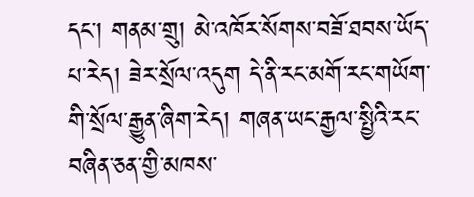དང་། གནམ་གྲུ། མེ་འཁོར་སོགས་བཟོ་ཐབས་ཡོད་པ་རེད། ཟེར་སྲོལ་འདུག དེ་ནི་རང་མགོ་རང་གཡོག་གི་སྲོལ་རྒྱུན་ཞིག་རེད། གཞན་ཡང་རྒྱལ་སྤྱིའི་རང་བཞིན་ཅན་གྱི་མཁས་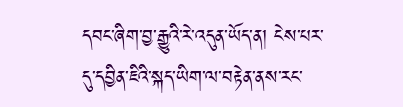དབང་ཞིག་བྱ་རྒྱུའི་རེ་འདུན་ཡོད་ན། ངེས་པར་དུ་དབྱིན་ཇིའི་སྐད་ཡིག་ལ་བརྟེན་ནས་རང་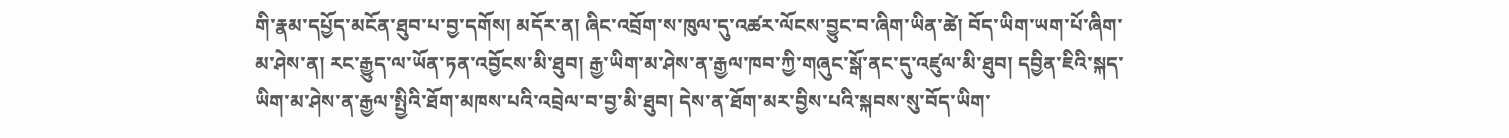གི་རྣམ་དཔྱོད་མངོན་ཐུབ་པ་བྱ་དགོས། མདོར་ན། ཞིང་འབྲོག་ས་ཁུལ་དུ་འཚར་ལོངས་བྱུང་བ་ཞིག་ཡིན་ཚེ། བོད་ཡིག་ཡག་པོ་ཞིག་མ་ཤེས་ན། རང་རྒྱུད་ལ་ཡོན་ཏན་འབྱོངས་མི་ཐུབ། རྒྱ་ཡིག་མ་ཤེས་ན་རྒྱལ་ཁབ་ཀྱི་གཞུང་སྒོ་ནང་དུ་འཛུལ་མི་ཐུབ། དབྱིན་ཇིའི་སྐད་ཡིག་མ་ཤེས་ན་རྒྱལ་སྤྱིའི་ཐོག་མཁས་པའི་འབྲེལ་བ་བྱ་མི་ཐུབ། དེས་ན་ཐོག་མར་བྱིས་པའི་སྐབས་སུ་བོད་ཡིག་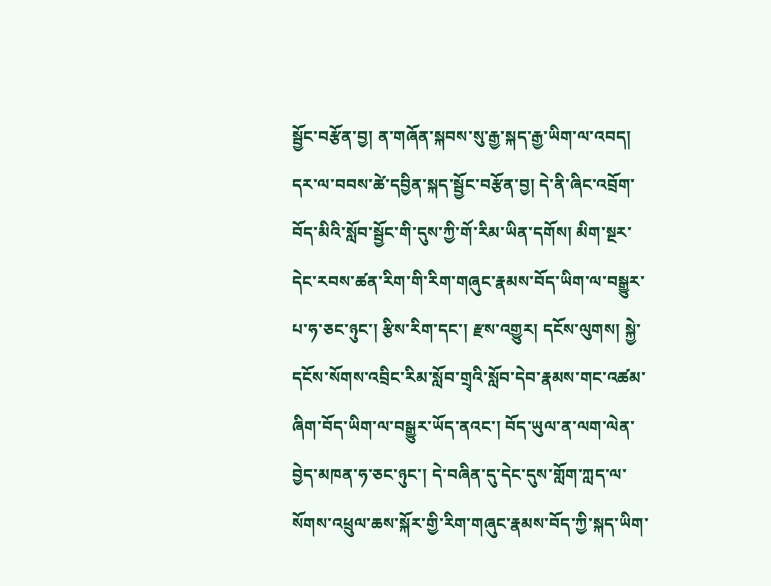སྦྱོང་བརྩོན་བྱ། ན་གཞོན་སྐབས་སུ་རྒྱ་སྐད་རྒྱ་ཡིག་ལ་འབད། དར་ལ་བབས་ཚེ་དབྱིན་སྐད་སྦྱོང་བརྩོན་བྱ། དེ་ནི་ཞིང་འབྲོག་བོད་མིའི་སློབ་སྦྱོང་གི་དུས་ཀྱི་གོ་རིམ་ཡིན་དགོས། མིག་སྔར་དེང་རབས་ཚན་རིག་གི་རིག་གཞུང་རྣམས་བོད་ཡིག་ལ་བསྒྱུར་པ་ཧ་ཅང་ཉུང་། རྩིས་རིག་དང་། རྫས་འགྱུར། དངོས་ལུགས། སྐྱེ་དངོས་སོགས་འབྲིང་རིམ་སློབ་གྲྭའི་སློབ་དེབ་རྣམས་གང་འཚམ་ཞིག་བོད་ཡིག་ལ་བསྒྱུར་ཡོད་ནའང་། བོད་ཡུལ་ན་ལག་ལེན་བྱེད་མཁན་ཧ་ཅང་ཉུང་། དེ་བཞིན་དུ་དེང་དུས་གློག་ཀླད་ལ་སོགས་འཕྲུལ་ཆས་སྐོར་གྱི་རིག་གཞུང་རྣམས་བོད་ཀྱི་སྐད་ཡིག་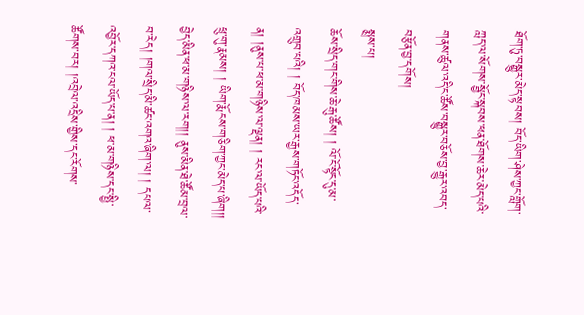ཐོག་ཏུ་བསྒྱུར་མེད་སྟབས། བོད་ཡིག་ཤེས་ཀྱང་གློག་ཀླད་ལ་སོགས་སྦྱོང་སྐབས་ཕན་ཐོགས་ཆེར་མེད་པའི་གནས་ཚུལ་འདི་ང་ཚོས་བསྒྱུར་བཅོས་བྱ་རྒྱུར་འབད་བརྩོན་བྱ་དགོས།
སྨྲས་པ།
ཆོས་སྲིད་གང་གིས་ཆེ་རྒུ་ཚོས། ། ལོ་ངོ་སྟོང་དུ་མ་འགྲུབ་པའི། ། བོད་ཁམས་ཡར་རྒྱས་གཏོང་འདོད་ན། །ནུས་པ་ཕ་མ་གཉིས་ལ་ལྡན། ། རང་ལ་ཡོད་པའི་ཕྲུ་གུ་རྣམས། ། ཡིག་རྨོངས་གཅིག་ཀྱང་མེད་པ་ཞིག།། བྱེད་མིན་ཕ་མ་གཉིས་ལ་རག།། ནུས་མིན་ཐེ་ཚོམ་བྲལ་བ་རེད། །གལ་སྲིད་མི་ཚང་འགའ་ཞིག་ལ། ། དཔལ་འབྱོར་དཀའ་ངལ་ཡོད་པ་ན། ། ཕ་མ་གཉིས་དང་སྤྱི་ཚོགས་བར། །འབྲེལ་འདྲིས་གྱིས་དང་རོགས་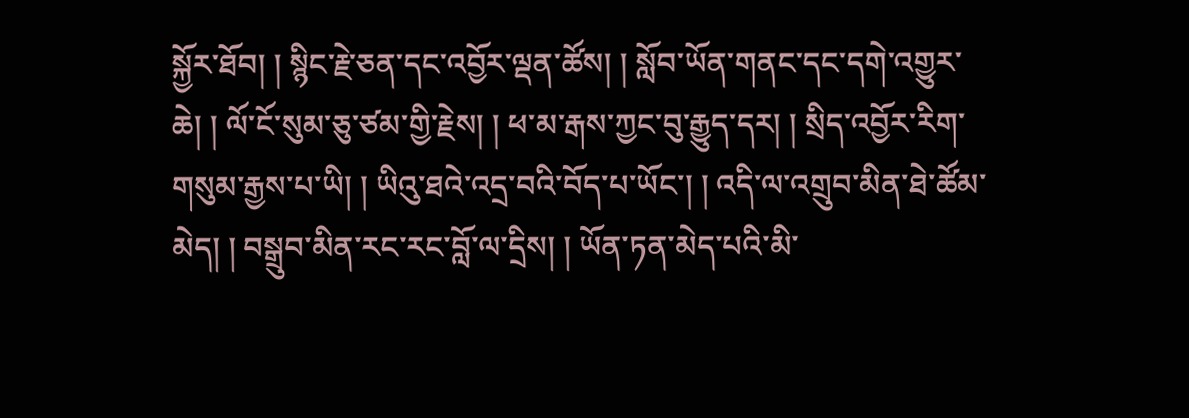སྐྱོར་ཐོབ། ། སྙིང་རྗེ་ཅན་དང་འབྱོར་ལྡན་ཚོས། ། སློབ་ཡོན་གནང་དང་དགེ་འགྱུར་ཆེ། ། ལོ་ངོ་སུམ་ཅུ་ཙམ་གྱི་རྗེས། ། ཕ་མ་རྒས་ཀྱང་བུ་རྒྱུད་དར། ། སྲིད་འབྱོར་རིག་གསུམ་རྒྱས་པ་ཡི། ། ཡིའུ་ཐའེ་འདྲ་བའི་བོད་པ་ཡོང་། ། འདི་ལ་འགྲུབ་མིན་ཐེ་ཚོམ་མེད། ། བསྒྲུབ་མིན་རང་རང་བློ་ལ་དྲིས། ། ཡོན་ཏན་མེད་པའི་མི་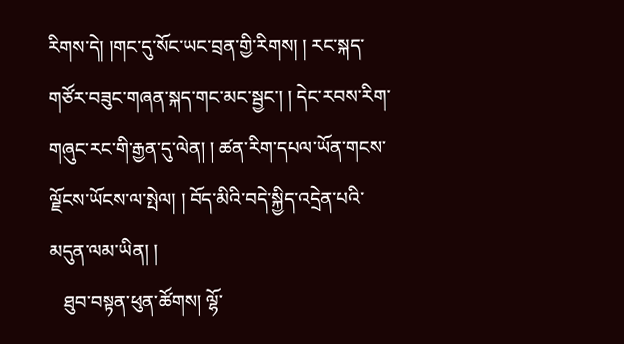རིགས་དེ། །གང་དུ་སོང་ཡང་བྲན་གྱི་རིགས། ། རང་སྐད་གཙོར་བཟུང་གཞན་སྐད་གང་མང་སྦྱང་། ། དེང་རབས་རིག་གཞུང་རང་གི་རྒྱན་དུ་ལེན། ། ཚན་རིག་དཔལ་ཡོན་གངས་ལྗོངས་ཡོངས་ལ་སྤེལ། ། བོད་མིའི་བདེ་སྐྱིད་འདྲེན་པའི་མདུན་ལམ་ཡིན། །
   ཐུབ་བསྟན་ཕུན་ཚོགས། ལྷོ་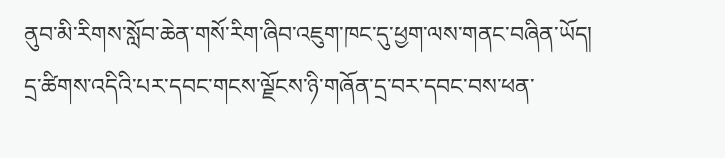ནུབ་མི་རིགས་སློབ་ཆེན་གསོ་རིག་ཞིབ་འཇུག་ཁང་དུ་ཕྱག་ལས་གནང་བཞིན་ཡོད།
དྲ་ཚིགས་འདིའི་པར་དབང་གངས་ལྗོངས་ཉི་གཞོན་དྲ་བར་དབང་བས་ཕན་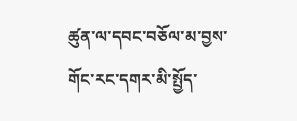ཚུན་ལ་དབང་བཅོལ་མ་བྱས་གོང་རང་དགར་མི་སྤྱོད་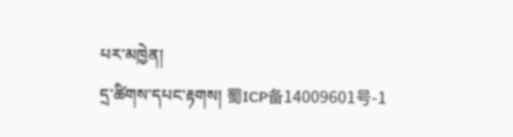པར་མཁྱེན།
དྲ་ཚིགས་དཔང་རྟགས། 蜀ICP备14009601号-1